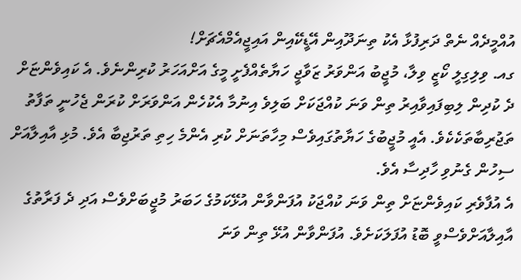އުއްމީދެއް ނެތް ދަރިފުޅާ އެކު ތިނަދޫއިން އޭޑީކޭއިން އައިޖީއެމްއެޗަށް!
ގއ. ވިލިގިލީ ކޯޒީ ވިލާ، މުޖީބު އަންވަރު ޒަވާޖީ ހަޔާތެއްފެށީ މީގެ އަށްއަހަރު ކުރިންނެވެ. އެ ކައިވެންޏަށް ދެ ކުދިން ލިބިފައިވާއިރު ތިން ވަނަ ކުއްޖަކަށް ބަލިވެ އިނުމާ އެކުހެން އަންވަރަށް ކުރަން ޖެހުނީ ތަފާތު ތަޖުރިބާތަކެކެވެ. އެއީ މުޖީބުގެ ހަޔާތުގައިވެސް މިހާތަނަށް ކުރި އެންމެ ހިތި ތަރުޖިބާ އެވެ. މުޅި އާއިލާއަށް ސިހުން ގެނުވި ހާދިސާ އެވެ.
އެ އުފާވެރި ކައިވެންޏަށް ތިން ވަނަ ކުއްޖަކު އުފަންވާން އުޅޭކަމުގެ ހަބަރު މުޖީބަށްވެސް އަދި ދެ ފަރާތުގެ އާއިލާއަށްވެސްވީ ބޮޑު އުފަލަކަށެވެ. އުފަންވާން އުޅޭ ތިން ވަނަ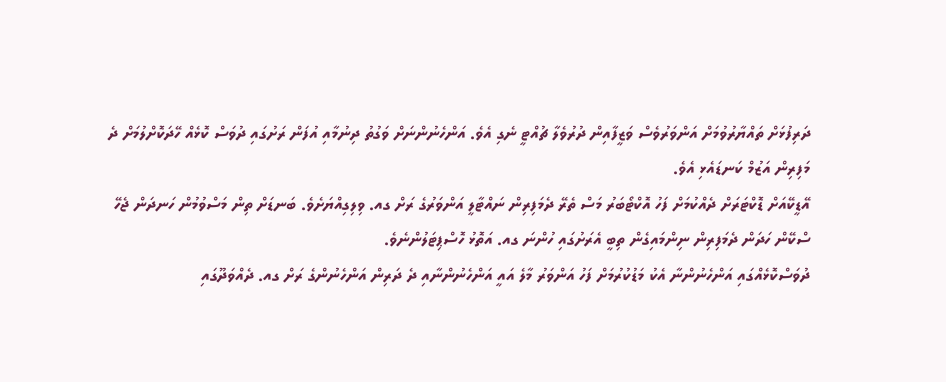ދަރިފުޅަށް ތައްޔާރުވުމަށް އަންވަރުވެސް ވަޒީފާއިން ދުރުވެލާ ޗުއްޓީ ނެގި އެވެ. އަންހެނުންނަށް ވަގުތު ދިނުމާއި އުފަން ރަށުގައި ދުވަސް ކޮޅެއް ހޭދަކޮށްލުމަށް ދެ މަފިރިން އަޒުމް ކަނޑައެޅި އެވެ.
އޭޑީކޭއަށް ޑޮކްޓަރަށް ދެއްކުމަށް ފަހު އޮކްޓޯބަރު މަސް ތެރޭ ދެމަފިރިން ނައްޓާލީ އަންވަރުގެ ރަށް ގއ. ވިލިގިއްޔަށެވެ. ބަނޑަށް ތިން މަސްވުމުން ހަނދަން ޖެހޭ ސްކޭން ހަދަން ދެމަފިރިން ނިންމައިގެން ތިބީ އެރަށުގައި ހުންނަ ގއ. އަތޮޅު ހޮސްޕިޓަލުންނެވެ.
ދުވަސްކޮޅެއްގައި އަންހެނުންނާ އެކު މަޑުކުރުމަށް ފަހު އަންވަރު މާލެ އައީ އަންހެނުންނާއި ދެ ދަރިން އަންހެނުންގެ ރަށް ގއ. ދެއްވަދޫގައި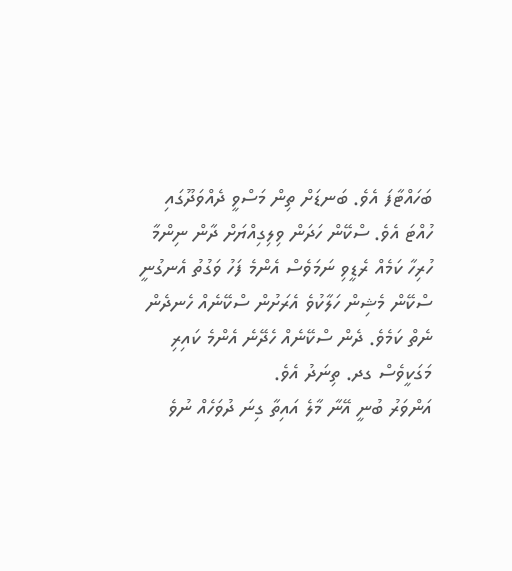ބަހައްޓާފަ އެވެ. ބަނޑަށް ތިން މަސްވީ ދެއްވަދޫގައި ހުއްޓަ އެވެ. ސްކޭން ހަދަން ވިލިގިއްޔަށް ދާން ނިންމާ ހުރިހާ ކަމެއް ރެޑީވި ނަމަވެސް އެންމެ ފަހު ވަގުތު އެނގުނީ ސްކޭން މެޝިން ހަލާކުވެ އެރަށުން ސްކޭނެއް ހެނދެން ނެތް ކަމެވެ. ދެން ސްކޭނެއް ހެދޭނެ އެންމެ ކައިރި މަގަކީވެސް ގދ. ތިނަދު އެވެ.
އަންވަރު ބުނީ އޭނާ މާލެ އައިތާ ގިނަ ދުވަހެއް ނުވެ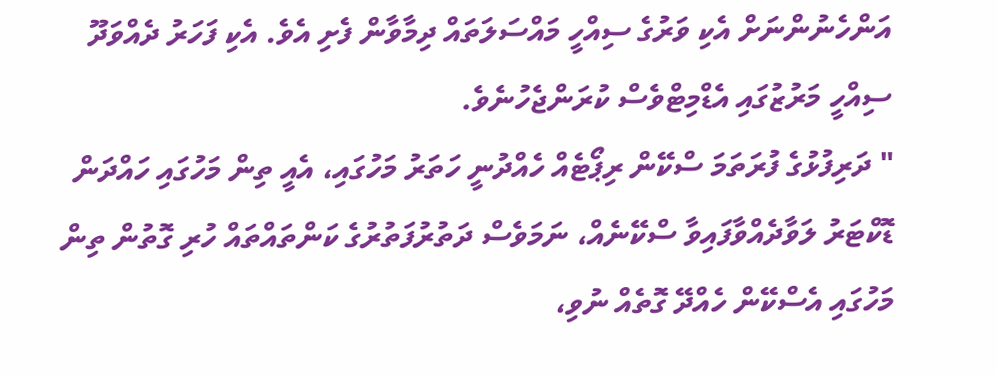އަންހެނުންނަށް އެކި ވަރުގެ ސިއްހީ މައްސަލަތައް ދިމާވާން ފެށި އެވެ. އެކި ފަހަރު ދެއްވަދޫ ސިއްހީ މަރުޒުގައި އެޑްމިޓްވެސް ކުރަންޖެހުނެވެ.
" ދަރިފުޅުގެ ފުރަތަމަ ސްކޭން ރިޕޯޓެއް ހެއްދުނީ ހަތަރު މަހުގައި، އެއީ ތިން މަހުގައި ހައްދަން ޑޮކްޓަރު ލަވާދެއްވާފައިވާ ސްކޭނެއް، ނަމަވެސް ދަތުރުފަތުރުގެ ކަންތައްތައް ހުރި ގޮތުން ތިން މަހުގައި އެސްކޭން ހެއްދޭ ގޮތެއް ނުވި،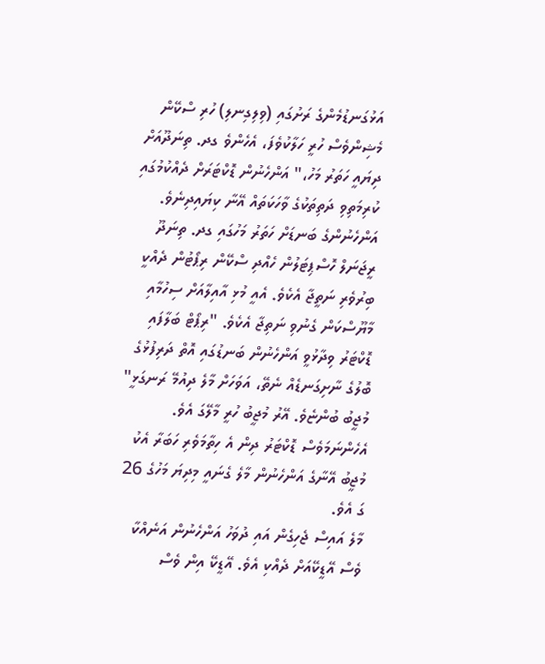އަޅުގަނޑުމެންގެ ރަށުގައި (ވިލިގިނލި) ހުރި ސްކޭން މެޝިންވެސް ހުރީ ހަލާކުވެފަ، އެހެންވެ ގދ. ތިނަދޫއަށް ދިޔައީ ހަތަރު މަހު،" އަންހެނުން ޑޮކްޓަރަށް ދެއްކުމުގައި ކުރިމަތިވި ދަތިތަކުގެ ވާހަކަތައް އޭނާ ކިޔައިދިނެވެ.
އަންހެނުންގެ ބަނޑަށް ހަތަރު މަހުގައި ގދ. ތިނަދޫ ރީޖަނަލް ހޮސްޕިޓަލުން ހެއްދި ސްކޭން ރިޕޯޓުން ދެއްކީ ބިރުވެރި ނަތީޖާ އެކެވެ. އެއީ މުޅި އާއިލާއަށް ސިހުމާއި މާޔޫސްކަން ގެނުވި ނަތިޖާ އެކެވެ. "ރިޕޯޓް ބަލާފައި ޑޮކްޓަރު ވިދާޅުވީ އަންހެނުން ބަނޑުގައި އޮތް ދަރިފުޅުގެ ބޮލުގެ ނާށިގަނޑެއް ނެތޭ، އަވަހަށް މާލެ ދިއުމޭ ރަނގަޅީ" މުޖީބު ބުންޏެވެ. އޭރު މުޖީބު ހުރީ މާލޭގަ އެވެ. އެހެންނަމަވެސް ޑޮކްޓަރު ދިން އެ ހިތާމަވެރި ހަބަރާ އެކު މުޖީބު އޭނާގެ އަންހެނުން މާލެ ގެނައީ މިދިޔަ މަހުގެ 26 ގަ އެވެ.
މާލެ އައިސް ޖެހިގެން އައި ދުވަހު އަންހެނުން އަނެއްކާ ވެސް އޭޑީކޭއަށް ދެއްކި އެވެ. އޭޑީކޭ އިން ވެސް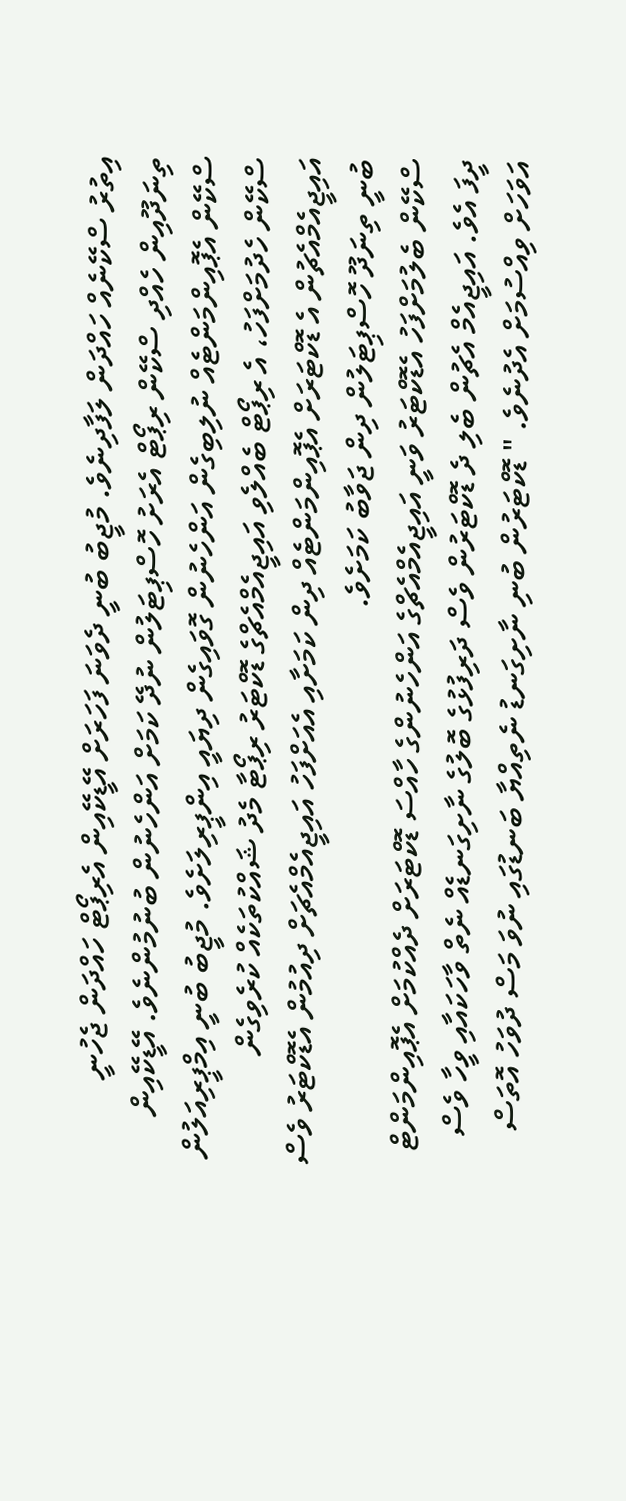އިތުރު ސްކޭނެއް ހައްދަން ލަފާދިނެވެ. މުޖީބު ބުނީ ދެވަނަ ފަހަރަށް އޭޑީކޭއިން އެރިޕޯޓް ހައްދަން ޖެހުނީ ތިނަދޫއިން ހެއްދި ސްކޭން ރިޕޯޓް އެރަށު ހޮސްޕިޓަލުން ނުދޭ ކަމަށް އަންހެނުން ބުނުމުންނެވެ. އޭޑީކޭއިން ސްކޭން އެޕޮއިންމަންޓެއް ނުލިބިގެން އަންހެނުން ގޮވައިގެން ދިޔައީ އިންޕީރިލަށެވެ. މުޖީބު ބުނީ އިމްޕީރިއަލުން ސްކޭން ހެދުމަށްފަހު، އެ ރިޕޯޓް ބެއްލެވި އައިޖީއެމްއެޗްގެ ޑޮކްޓަރު ރިޕޯޓާ މެދު ޝައްކުތަކެއް ކުރެވިގެން އައިޖީއެމްއެޗުން އެ ޑޮކްޓަރަށް އެޕޮއިންމަންޓެއް ދިން ކަމަށާއި އެއަށްފަހު އައިޖީއެމްއެޗަށް ދިއުމުން އެޑޮކްޓަރު ވެސް ބުނީ ތިނަދޫ ހޮސްޕިޓަލުން ދިން ޖަވާބު ކަމަށެވެ.
ސްކޭން ބެލުމަށްފަހު އެޑޮކްޓަރު ވަނީ އައިޖީއެމްއެޗްގެ އަންހެނުންގެ ހާއްސަ ޑޮކްޓަރަށް ދެއްކުމަށް އެޕޮއިންމަންޓް ދީފަ އެވެ. އައިޖީއެމް އެޗުން ބެލި ދެ ޑޮކްޓަރުން ވެސް ދަރިފުޅުގެ ބޮލުގެ ނާށިގަނޑެއް ނެތް ވާހަކައާއި ވީހާ ވެސް އަވަހަށް ވިއްސުމަށް އެދުނެވެ. " ޑޮކްޓަރުން ބުނި ނާށިގަނޑު ނެތިއްޔާ ބަނޑުގައި ނުވަ މަސް ދުވަހު އޮތަސް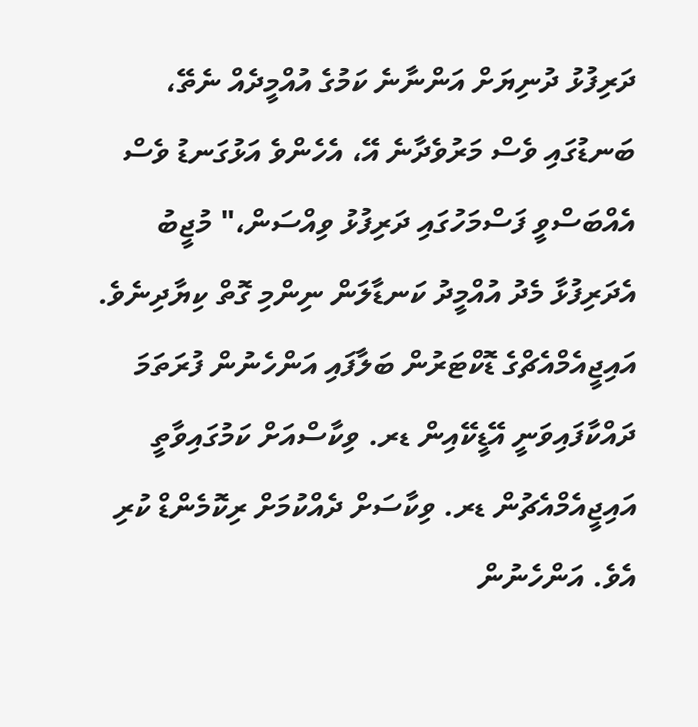ދަރިފުޅު ދުނިޔަށް އަންނާނެ ކަމުގެ އުއްމީދެއް ނެތޭ، ބަނޑުގައި ވެސް މަރުވެދާނެ އޭ، އެހެންވެ އަޅުގަނޑު ވެސް އެއްބަސްވީ ފަސްމަހުގައި ދަރިފުޅު ވިއްސަން،" މުޖީބު އެދަރިފުޅާ މެދު އުއްމީދު ކަނޑާލަން ނިންމި ގޮތް ކިޔާދިނެވެ.
އައިޖީއެމްއެޗްގެ ޑޮކްޓަރުން ބަލާފައި އަންހެނުން ފުރަތަމަ ދައްކާފައިވަނީ އޭޑީކޭއިން ޑރ. ވިކާސްއަށް ކަމުގައިވާތީ އައިޖީއެމްއެޗުން ޑރ. ވިކާސަށް ދެއްކުމަށް ރިކޮމެންޑް ކުރި އެވެ. އަންހެނުން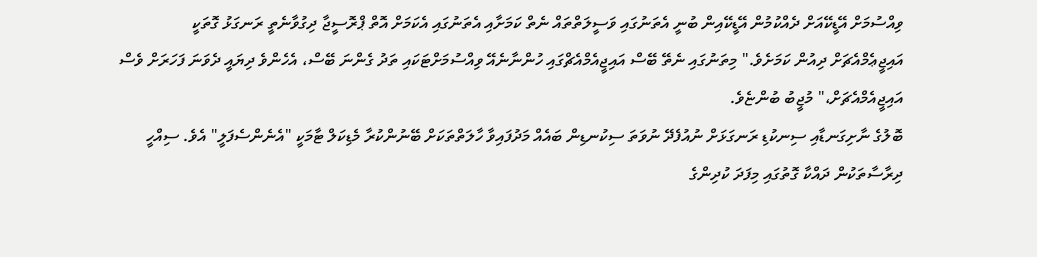ވިއްސުމަށް އޭޑީކޭއަށް ދެއްކުމުން އޭޑީކޭއިން ބުނީ އެތަނުގައި ވަސީލަތްތައް ނެތް ކަމަށާއި އެތަނުގައި އެކަމަށް އޮތް ޕްރޮސީޖާ ދިގުވާނެތީ ރަނގަޅު ގޮތަކީ އައިޖީޢެމްއެޗަށް ދިއުން ކަމަށެވެ." މިތަނުގައި ނެތޭ ބޭސް އައިޖީއެމްއެޗްގައި ހުންނާނެއޭ ވިއްސުމަށްޓަކައި ތަދު ގެންނަ ބޭސް، އެހެންވެ ދިޔައީ ދެވަނަ ފަހަރަށް ވެސް އައިޖީއެމްއެޗަށް،" މުޖީބު ބުންޏެވެ.
ބޮލުގެ ނާށިގަނޑާއި ސިނކުޑި ރަނގަޅަށް ނުއުފެދޭ ނުވަތަ ސިކުނޑިން ބައެއް މަދުފައިވާ ހާލަތްތަކަށް ބޭނުންކުރާ މެޑިކަލް ޓާމަކީ "އެނެންސެފަލީ" އެވެ. ސިއްހީ ދިރާސާތަކުން ދައްކާ ގޮތުގައި މިފަދަ ކުދިންގެ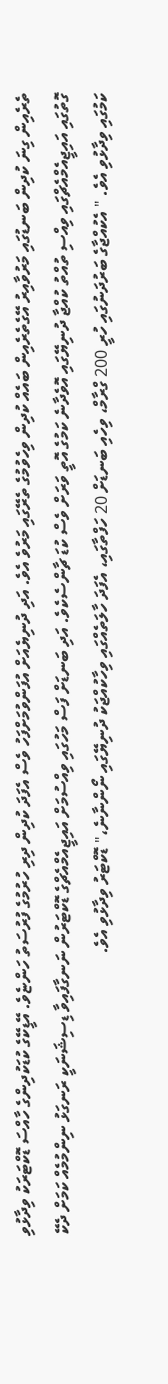ތެރެއިން ގިނަ ކުދިން ބަނޑުގައި މަރުވާއިރު އޭގެތެރެއިން ބައެއް ކުދިން ވިހެވުމުގެ ތެރޭގައި މަރުވެ އެވެ. އަދި ދުނިޔެއަށް އުފަންވުމަށްފަހު ވެސް އެފަދަ ކުދިން ދިރި ހުރުމުގެ ފުރުސަތު ހަންޏެވެ. އޭޑީކޭގެ ކުޑަކުދިންގެ ހާއްސަ ޑޮކްޓަރަކު ވިދާޅުވި ގޮތުގައި އައިޖީއެމްއެޗްގައި ވިއްސި ތުއްތު ކުއްޖާ ދުނިޔޭގައި އޮވެދާނެ ކަމުގެ އޮތީ ވަރަށް ވެސް ކުޑަ ޗާންސެކެވެ. އަދި ބަނޑަށް ފަސް މަހުގައި ވިއްސުމަށް އައިޖީއެމްއެޗްގެ ޑޮކްޓަރުން ނަނގާފައިވާ ޑިސިޝަނަކީ ރަނގަޅު ނިންމުމެއް ކަމަށް ދެކޭ ކަމުގައި ވިދާޅުވި އެވެ. " އެކުއްޖާގެ ބަރުދަނުގައި ހުރީ 200 ގްރާމް، ވިހެއި ބަނޑަށް 20 ހަފްތާގައި، އެފަދަ ހާލަތެއްގައި ވިހާކުއްޖަކު ދުނިޔޭގައި ނޯންނާނެ،" ޑޮކްޓަރު ވިދާޅުވި އެވެ.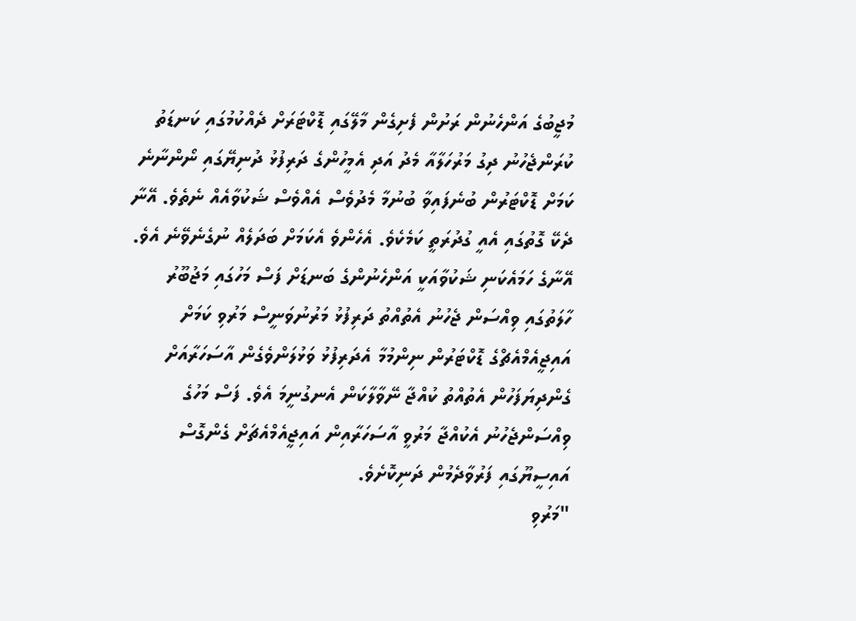މުޖީބުގެ އަންހެނުން ރަށުން ފެށިގެން މާލޭގައި ޑޮކްޓަރަށް ދެއްކުމުގައި ކަނޑަތު ކުރަންޖެހުނު ދިގު މަރުހަލާއާ މެދު އަދި އެމީހުންގެ ދަރިފުޅު ދުނިޔޭގައި ނޯންނާނެ ކަމަށް ޑޮކްޓަރުން ބުނެފައިވާ ބުނުމާ މެދުވެސް އެއްވެސް ޝަކުވާއެއް ނެތެވެ. އޭނާ ދެކޭ ގޮތުގައި އެއީ ގުދުރަތީ ކަމެކެވެ. އެހެންވެ އެކަމަށް ބަދަލެއް ނުގެނެވޭނެ އެވެ. އޭނާގެ ހަމައެކަނި ޝަކުވާއަކީ އަންހެނުންގެ ބަނޑަށް ފަސް މަހުގައި މަޖުބޫރު ހާލަތުގައި ވިއްސަން ޖެހުނު އެތުއްތު ދަރިފުޅު މަރުނުވަނީސް މަރުވި ކަމަށް އައިޖީއެމްއެޗްގެ ޑޮކްޓަރުން ނިންމުމާ އެދަރިފުޅު ވަޅުލަންވެގެން އާސަހަރާއަށް ގެންދިޔަފަހުން އެތުއްތު ކުއްޖާ ނޭވާލާކަން އެނގުނީމަ އެވެ. ފަސް މަހުގެ ވިއްސަންޖެހުނު އެކުއްޖާ މަރުވީ އާސަހަރާއިން އައިޖީއެމްއެޗަށް ގެންގޮސް އައިސީޔޫގައި ފަރުވާދެމުން ދަނިކޮށެވެ.
"މަރުވި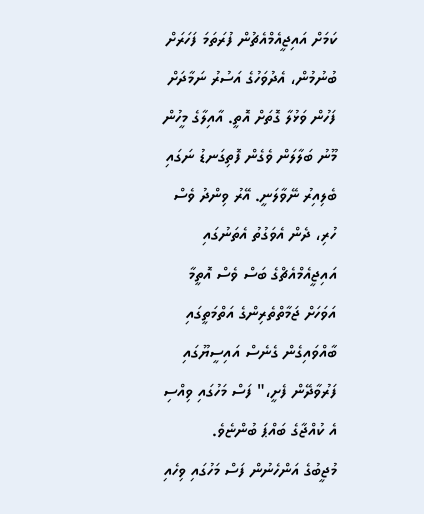ކަމަށް އައިޖީއެމްއެޗުން ފުރަތަމަ ފަހަރަށް ބުނުމުން، އެދުވަހުގެ އަސުރު ނަމާދަށް ފަހުން ވަޅުލާ ގޮތަށް އޮތީ. އާއިލާގެ މީހުން މޫނު ބަލާލަން ވެގެން ފޮތިގަނޑު ނަގައި ބެލިއިރު ނޭވާލަނީ. އޭރު ވިންދު ވެސް ހުރި، ދެން އެވަގުތު އެތަނުގައި އައިޖީއެމްއެޗްގެ ބަސް ވެސް އޮތީމާ އަވަހަށް ޖަމާތްތެރިންގެ އަތްމަތީގައި ބާއްވައިގެން ގެނެސް އައިސީޔޫގައި ފަރުވާދޭން ފެށީ،" ފަސް މަހުގައި ވިއްސި އެ ކުއްޖާގެ ބައްޕަ ބުންޏެވެ.
މުޖީބުގެ އަންހެނުން ފަސް މަހުގައި ވިހެއި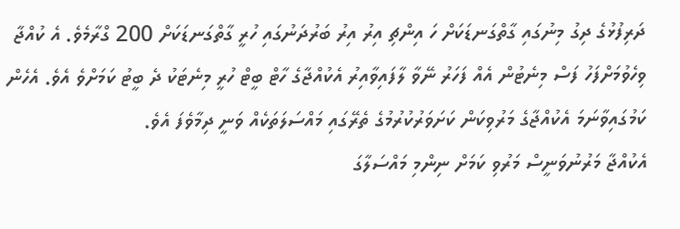ދަރިފުޅުގެ ދިގު މިނުގައި ގާތްގަނޑަކަށް ހަ އިންޗި އިރު އިރު ބަރުދަނުގައި ހުރީ ގާތްގަނޑަކަށް 200 ގްރާމެވެ. އެ ކުއްޖާ ވިހެވުމަށްފަހު ފަސް މިނެޓުން އެއް ފަހަރު ނޭވާ ލާފައިވާއިރު އެކުއްޖާގެ ހާޓް ބީޓް ހުރީ މިނެޓަކު ދެ ބީޓު ކަމަށްވެ އެވެ. އެހެން ކަމުގައިވާނަމަ އެކުއްޖާގެ މަރުވިކަން ކަށަވަރުކުރުމުގެ ތެރޭގައި މައްސަލަތަކެއް ވަނީ ދިމާވެފަ އެވެ.
އެކުއްޖާ މަރުނުވަނީސް މަރުވި ކަމަށް ނިންމި މައްސަލާގަ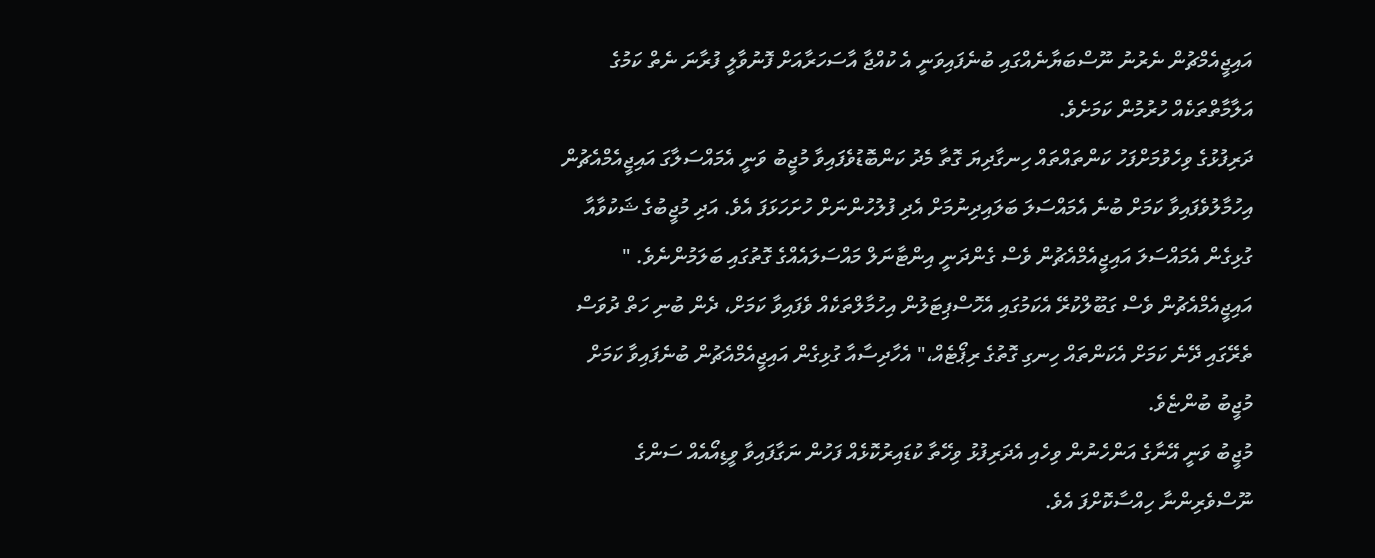އައިޖީއެމްޗުން ނެރުނު ނޫސްބަޔާނެއްގައި ބުނެފައިވަނީ އެ ކުއްޖާ އާސަހަރާއަށް ފޮނުވާލީ ފުރާނަ ނެތް ކަމުގެ އަލާމާތްތަކެއް ހުރުމުން ކަމަށެވެ.
ދަރިފުޅުގެ ވިހެވުމަށްފަހު ކަންތައްތައް ހިނގާދިޔަ ގޮތާ މެދު ކަންބޮޑުވެފައިވާ މުޖީބު ވަނީ އެމައްސަލާގަ އައިޖީއެމްއެޗުން އިހުމާލުވެފައިވާ ކަމަށް ބުނެ އެމައްސަލަ ބަލައިދިނުމަށް އެދި ފުލުހުންނަށް ހުށަހަޅަފަ އެވެ. އަދި މުޖީބުގެ ޝަކުވާއާ ގުޅިގެން އެމައްސަލަ އައިޖީއެމްއެޗުން ވެސް ގެންދަނީ އިންޓާނަލް މައްސަލައެއްގެ ގޮތުގައި ބަލަމުންނެވެ. " އައިޖީއެމްއެޗުން ވެސް ގަބޫލްކުރޭ އެކަމުގައި އެހޮސްޕިޓަލުން އިހުމާލްތަކެއް ވެފައިވާ ކަމަށް، ދެން ބުނި ހަތް ދުވަސް ތެރޭގައި ދޭނެ ކަމަށް އެކަންތައް ހިނގި ގޮތުގެ ރިޕޯޓެއް،" އެހާދިސާއާ ގުޅިގެން އައިޖީއެމްއެޗުން ބުނެފައިވާ ކަމަށް މުޖީބު ބުންޏެވެ.
މުޖީބު ވަނީ އޭނާގެ އަންހެނުން ވިހެއި އެދަރިފުޅު ވިހޭތާ ކުޑައިރުކޮޅެއް ފަހުން ނަގާފައިވާ ވީޑިއޯއެއް ސަންގެ ނޫސްވެރިންނާ ހިއްސާކޮށްފަ އެވެ.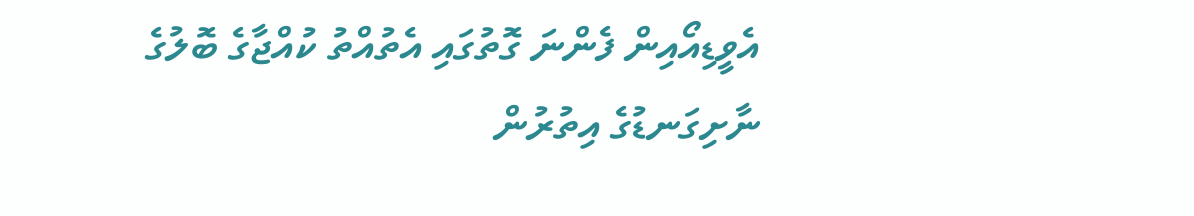އެވީޑިއޯއިން ފެންނަ ގޮތުގައި އެތުއްތު ކުއްޖާގެ ބޮލުގެ ނާށިގަނޑުގެ އިތުރުން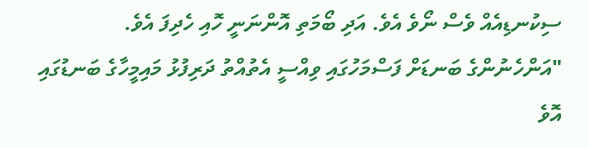ސިކުނޑިއެއް ވެސް ނޯވެ އެވެ. އަދި ބޯމަތި އޮންނަނީ ހޮއި ހެދިފަ އެވެ. "އަންހެނުންގެ ބަނޑަށް ފަސްމަހުގައި ވިއްސީ އެތުއްތު ދަރިފުޅު މައިމީހާގެ ބަނޑުގައި އޮވެ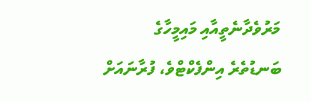މަރުވެދާނެތީއާއި މައިމީހާގެ ބަނޑުތެރެ އިންފެކްޓްވެ، ފުރާނައަށް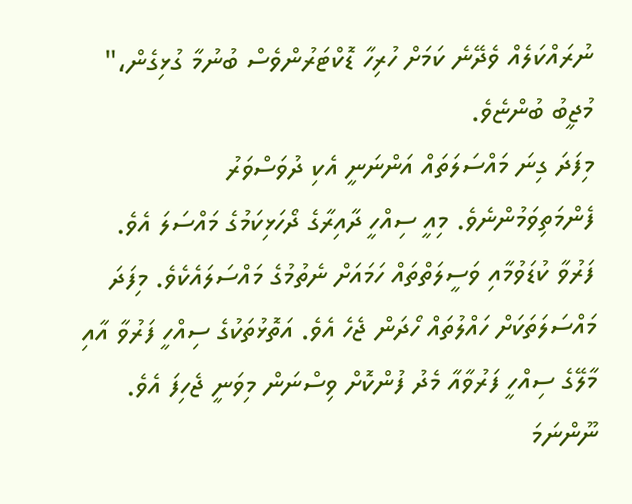ނުރައްކަލެއް ވެދޭނެ ކަމަށް ހުރިހާ ޑޮކްޓަރުންވެސް ބުނުމާ ގުޅިގެން،" މުޖީބު ބުންޏެވެ.
މިފަދަ ގިނަ މައްސަލަތައް އަންނަނީ އެކި ދުވަސްވަރު ފެންމަތިވަމުންނެވެ. މިއީ ސިއްހީ ދާއިރާގެ ދޯހަޅިކަމުގެ މައްސަލަ އެވެ. ފަރުވާ ކުޑަވުމާއި ވަސީލަތްތައް ހަމައަށް ނެތުމުގެ މައްސަލައެކެވެ. މިފަދަ މައްސަލަތަކަށް ހައްލުތައް ހޯދަން ޖެހެ އެވެ. އަތޮޅުތަކުގެ ސިއްހީ ފަރުވާ އާއި މާލޭގެ ސިއްހީ ފަރުވާއާ މެދު ފުންކޮށް ވިސްނަން މިވަނީ ޖެހިފަ އެވެ. ނޫންނަމަ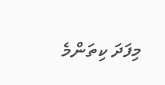މިފަދަ ކިތަންމެ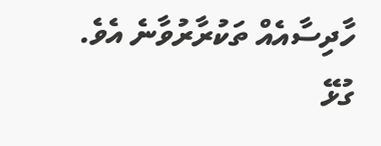ހާދިސާއެއް ތަކުރާރުވާނެ އެވެ.
ގުޅޭ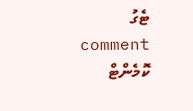ޓެގު
comment ކޮމެންޓް